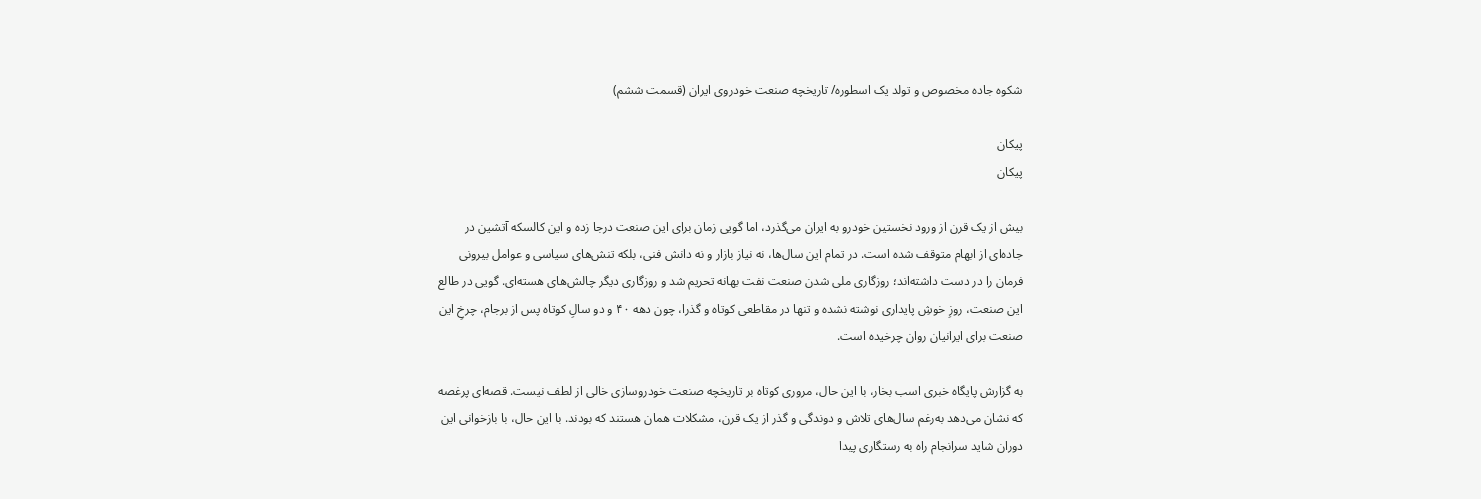شکوه جاده مخصوص و تولد یک اسطوره/ تاریخچه صنعت خودروی ایران (قسمت ششم)

پیکان
پیکان

بیش از یک قرن از ورود نخستین خودرو به ایران می‌گذرد، اما گویی زمان برای این صنعت درجا زده و این کالسکه آتشین در جاده‌ای از ابهام متوقف شده است. در تمام این سال‌ها، نه نیاز بازار و نه دانش فنی، بلکه تنش‌های سیاسی و عوامل بیرونی فرمان را در دست داشته‌اند؛ روزگاری ملی شدن صنعت نفت بهانه تحریم شد و روزگاری دیگر چالش‌های هسته‌ای. گویی در طالع این صنعت، روزِ خوشِ پایداری نوشته نشده و تنها در مقاطعی کوتاه و گذرا، چون دهه ۴۰ و دو سالِ کوتاه پس از برجام، چرخِ این صنعت برای ایرانیان روان چرخیده است.

به گزارش پایگاه خبری اسب بخار، با این حال، مروری کوتاه بر تاریخچه صنعت خودروسازی خالی از لطف نیست. قصه‌ای پرغصه که نشان می‌دهد به‌رغم سال‌های تلاش و دوندگی و گذر از یک قرن، مشکلات همان هستند که بودند. با این حال، با بازخوانی این دوران شاید سرانجام راه به رستگاری پیدا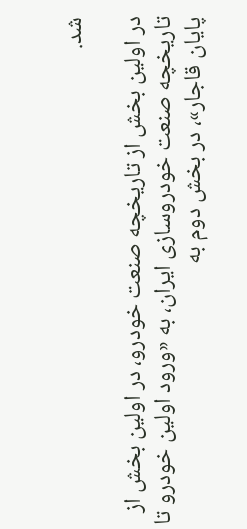شد.

در اولین بخش از تاریخچه صنعت خودرو، در اولین بخش از تاریخچه صنعت خودروسازی ایران، به «ورود اولین خودرو تا پایان قاجار»، در بخش دوم به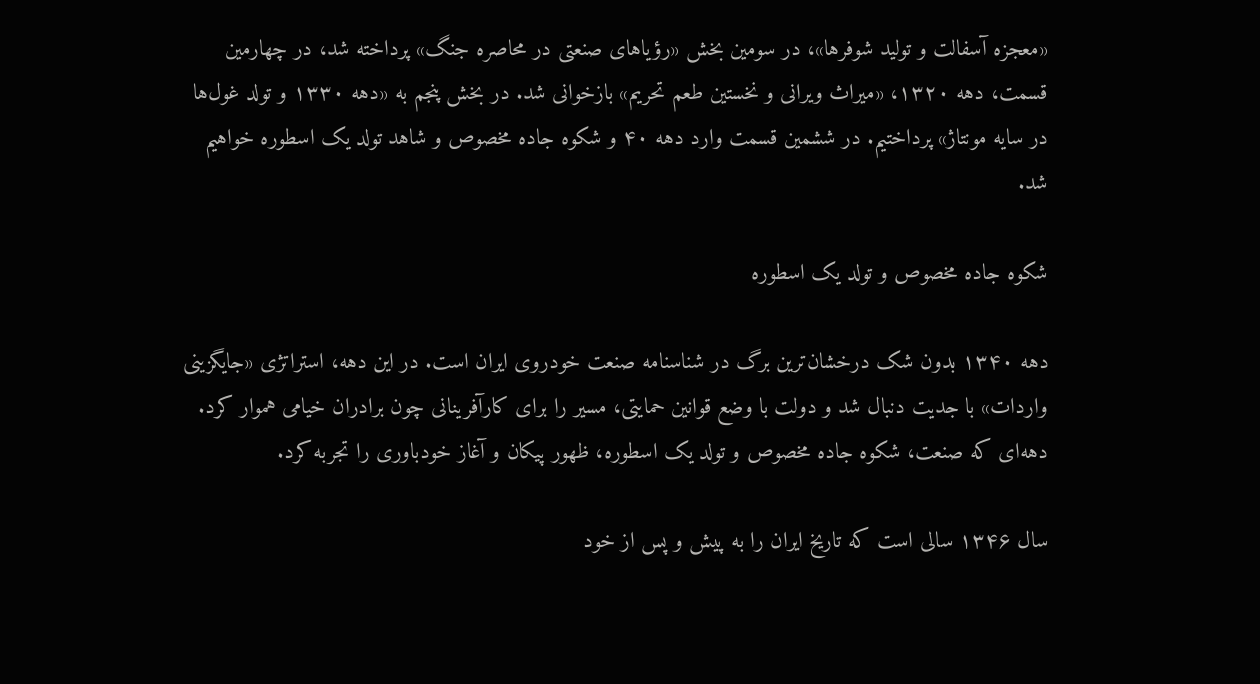«معجزه آسفالت و تولید شوفرها»، در سومین بخش «رؤیاهای صنعتی در محاصره جنگ» پرداخته شد، در چهارمین قسمت، دهه ۱۳۲۰، «میراث ویرانی و نخستین طعم تحریم» بازخوانی شد. در بخش پنجم به «دهه ۱۳۳۰ و تولد غول‌ها در سایه مونتاژ» پرداختیم. در ششمین قسمت وارد دهه ۴۰ و شکوه جاده مخصوص و شاهد تولد یک اسطوره خواهیم شد.

شکوه جاده مخصوص و تولد یک اسطوره

دهه ۱۳۴۰ بدون شک درخشان‌ترین برگ در شناسنامه صنعت خودروی ایران است. در این دهه، استراتژی «جایگزینی واردات» با جدیت دنبال شد و دولت با وضع قوانین حمایتی، مسیر را برای کارآفرینانی چون برادران خیامی هموار کرد. دهه‌ای که صنعت، شکوه جاده مخصوص و تولد یک اسطوره، ظهور پیکان و آغاز خودباوری را تجربه کرد.

سال ۱۳۴۶ سالی است که تاریخ ایران را به پیش و پس از خود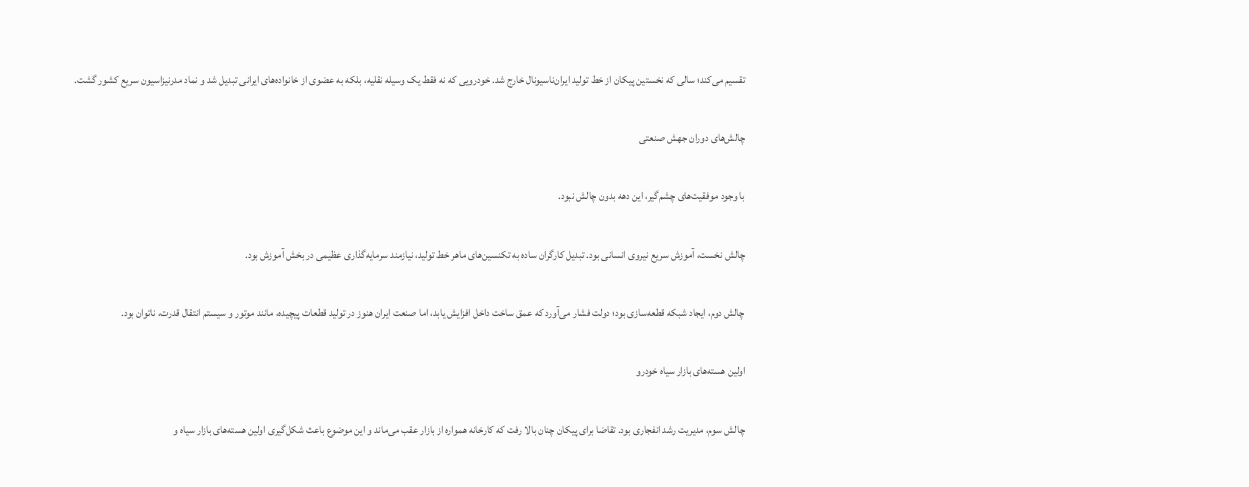تقسیم می‌کند؛ سالی که نخستین پیکان از خط تولید ایران‌ناسیونال خارج شد. خودرویی که نه فقط یک وسیله نقلیه، بلکه به عضوی از خانواده‌های ایرانی تبدیل شد و نماد مدرنیزاسیون سریع کشور گشت.

چالش‌های دوران جهش صنعتی

با وجود موفقیت‌های چشم‌گیر، این دهه بدون چالش نبود.

چالش نخست، آموزش سریع نیروی انسانی بود. تبدیل کارگران ساده به تکنسین‌های ماهر خط تولید، نیازمند سرمایه‌گذاری عظیمی در بخش آموزش بود.

چالش دوم، ایجاد شبکه قطعه‌سازی بود؛ دولت فشار می‌آورد که عمق ساخت داخل افزایش یابد، اما صنعت ایران هنوز در تولید قطعات پیچیده، مانند موتور و سیستم انتقال قدرت، ناتوان بود.

اولین هسته‌های بازار سیاه خودرو

چالش سوم، مدیریت رشد انفجاری بود. تقاضا برای پیکان چنان بالا رفت که کارخانه همواره از بازار عقب می‌ماند و این موضوع باعث شکل‌گیری اولین هسته‌های بازار سیاه و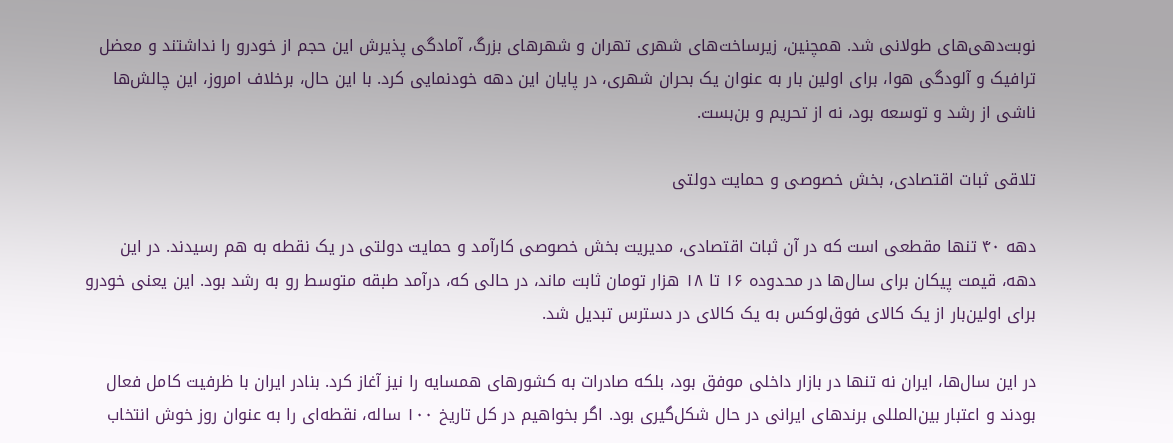نوبت‌دهی‌های طولانی شد. همچنین، زیرساخت‌های شهری تهران و شهرهای بزرگ، آمادگی پذیرش این حجم از خودرو را نداشتند و معضل ترافیک و آلودگی هوا، برای اولین بار به عنوان یک بحران شهری، در پایان این دهه خودنمایی کرد. با این حال، برخلاف امروز، این چالش‌ها ناشی از رشد و توسعه بود، نه از تحریم و بن‌بست.

تلاقی ثبات اقتصادی، بخش خصوصی و حمایت دولتی

دهه ۴۰ تنها مقطعی است که در آن ثبات اقتصادی، مدیریت بخش خصوصی کارآمد و حمایت دولتی در یک نقطه به هم رسیدند. در این دهه، قیمت پیکان برای سال‌ها در محدوده ۱۶ تا ۱۸ هزار تومان ثابت ماند، در حالی که، درآمد طبقه متوسط رو به رشد بود. این یعنی خودرو برای اولین‌بار از یک کالای فوق‌لوکس به یک کالای در دسترس تبدیل شد.

در این سال‌ها، ایران نه تنها در بازار داخلی موفق بود، بلکه صادرات به کشورهای همسایه را نیز آغاز کرد. بنادر ایران با ظرفیت کامل فعال بودند و اعتبار بین‌المللی برندهای ایرانی در حال شکل‌گیری بود. اگر بخواهیم در کل تاریخ ۱۰۰ ساله، نقطه‌ای را به عنوان روز خوش انتخاب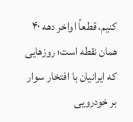کنیم، قطعاً اواخر دهه ۴۰ همان نقطه است؛ روزهایی که ایرانیان با افتخار سوار بر خودرویی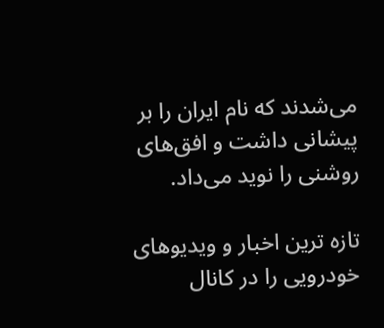می‌شدند که نام ایران را بر پیشانی داشت و افق‌های روشنی را نوید می‌داد.

تازه ترین اخبار و ویدیوهای خودرویی را در کانال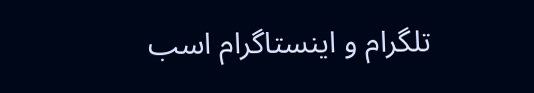تلگرام و اینستاگرام اسب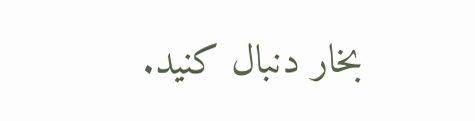بخار دنبال کنید.